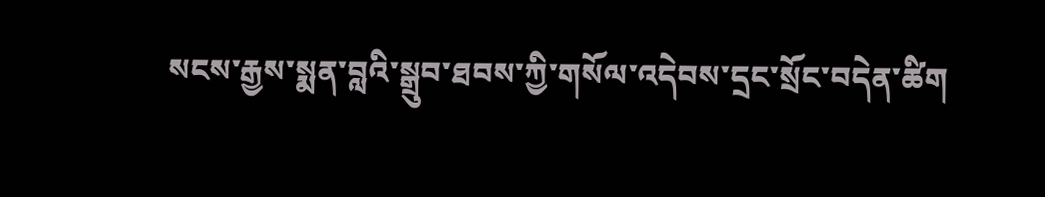སངས་རྒྱས་སྨན་བླའི་སྒྲུབ་ཐབས་ཀྱི་གསོལ་འདེབས་དྲང་སྲོང་བདེན་ཚིག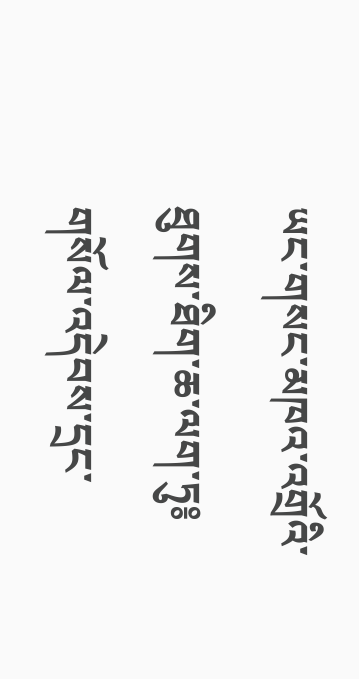ཡང་གསང་མཁའ་འགྲོའི་ཐུགས་ཐིག་ཆ་ལག་ཏུ༔ གསོལ་འདེབས་དྲང་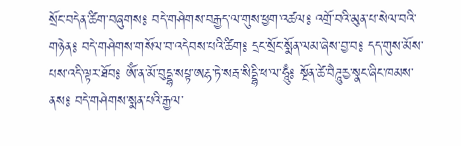སྲོང་བདེན་ཚིག་བཞུགས༔ བདེ་གཤེགས་བརྒྱད་ལ་གུས་ཕྱག་འཚལ༔ འགྲོ་བའི་མུན་པ་སེལ་བའི་གཉེན༔ བདེ་གཤེགས་གསོལ་བ་འདེབས་པའི་ཚིག༔ དྲང་སྲོང་སྨོན་ལམ་ཞེས་བྱ་བ༔ དད་གུས་མོས་པས་འདི་ལྟར་ཐོབ༔ ཨོཾ་ན་མོ་བུདྡྷ་སཔྟ་ཨརྷ་ཏེ་སརྦ་སིདྡྷི་ཕ་ལ་ཧཱུྃ༔ སྔོན་ཚེ་བཻཌཱུརྱ་སྣང་ཞིང་ཁམས་ནས༔ བདེ་གཤེགས་སྨན་པའི་རྒྱལ་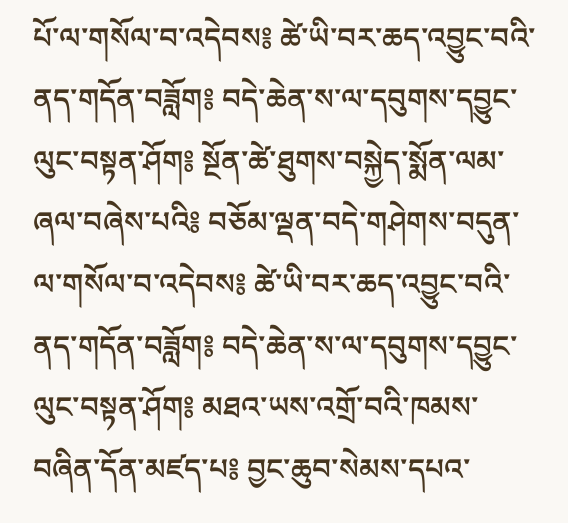པོ་ལ་གསོལ་བ་འདེབས༔ ཚེ་ཡི་བར་ཆད་འབྱུང་བའི་ནད་གདོན་བཟློག༔ བདེ་ཆེན་ས་ལ་དབུགས་དབྱུང་ལུང་བསྟན་ཤོག༔ སྔོན་ཚེ་ཐུགས་བསྐྱེད་སྨོན་ལམ་ཞལ་བཞེས་པའི༔ བཅོམ་ལྡན་བདེ་གཤེགས་བདུན་ལ་གསོལ་བ་འདེབས༔ ཚེ་ཡི་བར་ཆད་འབྱུང་བའི་ནད་གདོན་བཟློག༔ བདེ་ཆེན་ས་ལ་དབུགས་དབྱུང་ལུང་བསྟན་ཤོག༔ མཐའ་ཡས་འགྲོ་བའི་ཁམས་བཞིན་དོན་མཛད་པ༔ བྱང་ཆུབ་སེམས་དཔའ་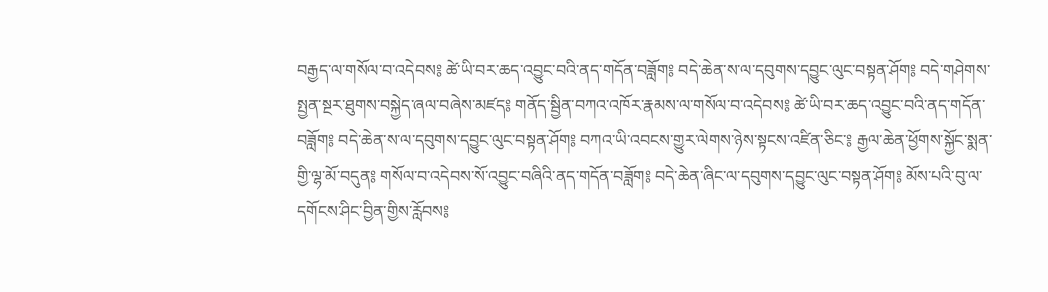བརྒྱད་ལ་གསོལ་བ་འདེབས༔ ཚེ་ཡི་བར་ཆད་འབྱུང་བའི་ནད་གདོན་བཟློག༔ བདེ་ཆེན་ས་ལ་དབུགས་དབྱུང་ལུང་བསྟན་ཤོག༔ བདེ་གཤེགས་སྤྱན་སྔར་ཐུགས་བསྐྱེད་ཞལ་བཞེས་མཛད༔ གནོད་སྦྱིན་བཀའ་འཁོར་རྣམས་ལ་གསོལ་བ་འདེབས༔ ཚེ་ཡི་བར་ཆད་འབྱུང་བའི་ནད་གདོན་བཟློག༔ བདེ་ཆེན་ས་ལ་དབུགས་དབྱུང་ལུང་བསྟན་ཤོག༔ བཀའ་ཡི་འབངས་གྱུར་ལེགས་ཉེས་སྟངས་འཛིན་ཅིང་༔ རྒྱལ་ཆེན་ཕྱོགས་སྐྱོང་སྨན་གྱི་ལྷ་མོ་བདུན༔ གསོལ་བ་འདེབས་སོ་འབྱུང་བཞིའི་ནད་གདོན་བཟློག༔ བདེ་ཆེན་ཞིང་ལ་དབུགས་དབྱུང་ལུང་བསྟན་ཤོག༔ མོས་པའི་བུ་ལ་དགོངས་ཤིང་བྱིན་གྱིས་རློབས༔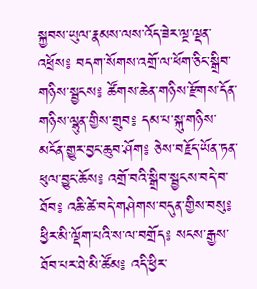སྐྱབས་ཡུལ་རྣམས་ལས་འོད་ཟེར་ལྔ་ལྡན་འཕྲོས༔ བདག་སོགས་འགྲོ་ལ་ཕོག་ཅིང་སྒྲིབ་གཉིས་སྦྱངས༔ ཚོགས་ཆེན་གཉིས་རྫོགས་དོན་གཉིས་ལྷུན་གྱིས་གྲུབ༔ དམ་པ་སྐུ་གཉིས་མངོན་གྱུར་བྱང་ཆུབ་ཤོག༔ ཅེས་བརྗོད་ཡོན་ཏན་ཕུལ་བྱུང་ཆོས༔ འགྲོ་བའི་སྒྲིབ་སྦྱངས་བདེ་བ་ཐོབ༔ འཆི་ཚེ་བདེ་གཤེགས་བདུན་གྱིས་བསུ༔ ཕྱིར་མི་ལྡོག་པའི་ས་ལ་བགྲོད༔ སངས་རྒྱས་ཐོབ་པར་ཐེ་མི་ཚོམ༔ འདི་ཕྱིར་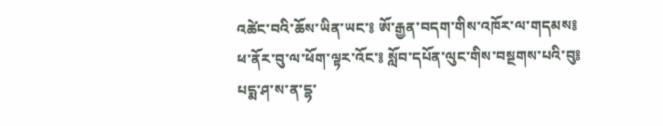འཚེང་བའི་ཆོས་ཡིན་ཡང་༔ ཨོ་རྒྱན་བདག་གིས་འཁོར་ལ་གདམས༔ ཕ་ནོར་བུ་ལ་ཕོག་ལྟར་འོང་༔ སློབ་དཔོན་ལུང་གིས་བསྔགས་པའི་བུ༔ པདྨ་ཤ་ས་ན་དྷ་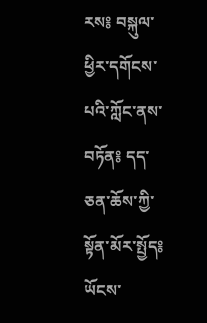རས༔ བསྐུལ་ཕྱིར་དགོངས་པའི་ཀློང་ནས་བཏོན༔ དད་ཅན་ཆོས་ཀྱི་སྟོན་མོར་སྤྱོད༔ ཡོངས་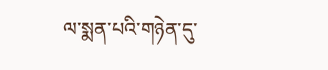ལ་སྨན་པའི་གཉེན་དུ་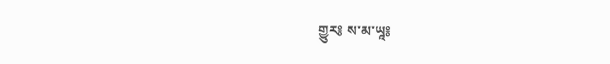གྱུར༔ ས་མ་ཡཱ༔